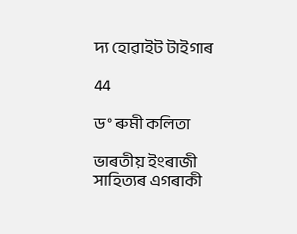দ্য হোৱাইট টাইগাৰ

44

ড° ৰুমী কলিতা

ভাৰতীয় ইংৰাজী সাহিত্যৰ এগৰাকী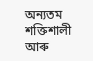অন্যতম শক্তিশালী আৰু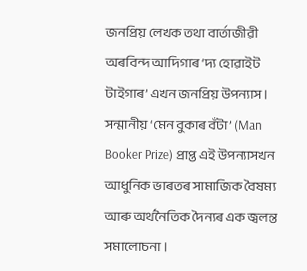জনপ্ৰিয় লেখক তথা বাৰ্তাজীৱী অৰবিন্দ আদিগাৰ ‘দ্য হোৱাইট টাইগাৰ’ এখন জনপ্রিয় উপন্যাস। সন্মানীয় ‘মেন বুকাৰ বঁটা’ (Man Booker Prize) প্রাপ্ত এই উপন্যাসখন আধুনিক ভাৰতৰ সামাজিক বৈষম্য আৰু অৰ্থনৈতিক দৈন্যৰ এক জ্বলন্ত সমালোচনা।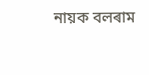নায়ক বলৰাম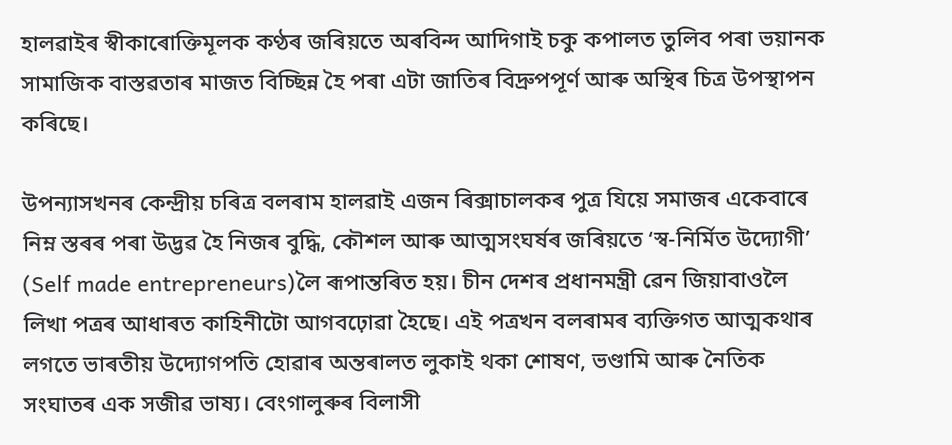হালৱাইৰ স্বীকাৰোক্তিমূলক কণ্ঠৰ জৰিয়তে অৰবিন্দ আদিগাই চকু কপালত তুলিব পৰা ভয়ানক সামাজিক বাস্তৱতাৰ মাজত বিচ্ছিন্ন হৈ পৰা এটা জাতিৰ বিদ্ৰুপপূৰ্ণ আৰু অস্থিৰ চিত্ৰ উপস্থাপন কৰিছে।

উপন্যাসখনৰ কেন্দ্ৰীয় চৰিত্ৰ বলৰাম হালৱাই এজন ৰিক্সাচালকৰ পুত্ৰ যিয়ে সমাজৰ একেবাৰে নিম্ন স্তৰৰ পৰা উদ্ভৱ হৈ নিজৰ বুদ্ধি, কৌশল আৰু আত্মসংঘৰ্ষৰ জৰিয়তে ‘স্ব-নির্মিত উদ্যোগী’ (Self made entrepreneurs)লৈ ৰূপান্তৰিত হয়। চীন দেশৰ প্ৰধানমন্ত্রী ৱেন জিয়াবাওলৈ লিখা পত্ৰৰ আধাৰত কাহিনীটো আগবঢ়োৱা হৈছে। এই পত্ৰখন বলৰামৰ ব্যক্তিগত আত্মকথাৰ লগতে ভাৰতীয় উদ্যোগপতি হোৱাৰ অন্তৰালত লুকাই থকা শোষণ, ভণ্ডামি আৰু নৈতিক সংঘাতৰ এক সজীৱ ভাষ্য। বেংগালুৰুৰ বিলাসী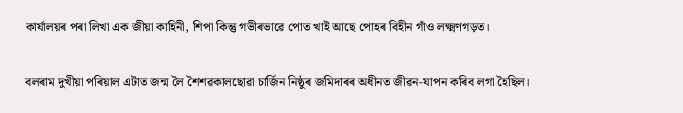কাৰ্যালয়ৰ পৰা লিখা এক জীয়া কাহিনী, শিপা কিন্তু গভীৰভাৱে পোত খাই আছে পোহৰ বিহীন গাঁও লক্ষ্মণগড়ত।

বলৰাম দুখীয়া পৰিয়াল এটাত জন্ম লৈ শৈশৱকালছোৱা চাৰ্জিন নিষ্ঠুৰ জমিদাৰৰ অধীনত জীৱন-যাপন কৰিব লগা হৈছিল।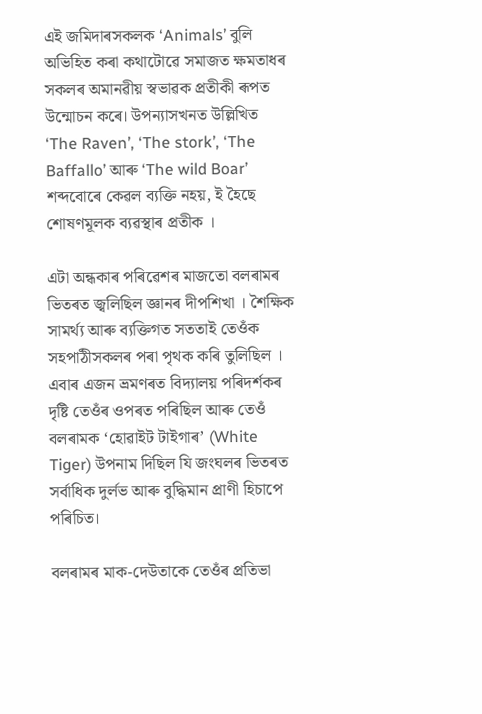এই জমিদাৰসকলক ‘Animals’ বুলি অভিহিত কৰা কথাটোৱে সমাজত ক্ষমতাধৰ সকলৰ অমানৱীয় স্বভাৱক প্ৰতীকী ৰূপত উন্মোচন কৰে। উপন্যাসখনত উল্লিখিত ‘The Raven’, ‘The stork’, ‘The Baffallo’ আৰু ‘The wild Boar’ শব্দবোৰে কেৱল ব্যক্তি নহয়, ই হৈছে শোষণমূলক ব্যৱস্থাৰ প্ৰতীক ।

এটা অন্ধকাৰ পৰিৱেশৰ মাজতো বলৰামৰ ভিতৰত জ্বলিছিল জ্ঞানৰ দীপশিখা । শৈক্ষিক সামৰ্থ্য আৰু ব্যক্তিগত সততাই তেওঁক সহপাঠীসকলৰ পৰা পৃথক কৰি তুলিছিল । এবাৰ এজন ভ্ৰমণৰত বিদ্যালয় পৰিদৰ্শকৰ দৃষ্টি তেওঁৰ ওপৰত পৰিছিল আৰু তেওঁ বলৰামক ‘হোৱাইট টাইগাৰ’ (White Tiger) উপনাম দিছিল যি জংঘলৰ ভিতৰত সৰ্বাধিক দুর্লভ আৰু বুদ্ধিমান প্রাণী হিচাপে পৰিচিত।

বলৰামৰ মাক-দেউতাকে তেওঁৰ প্ৰতিভা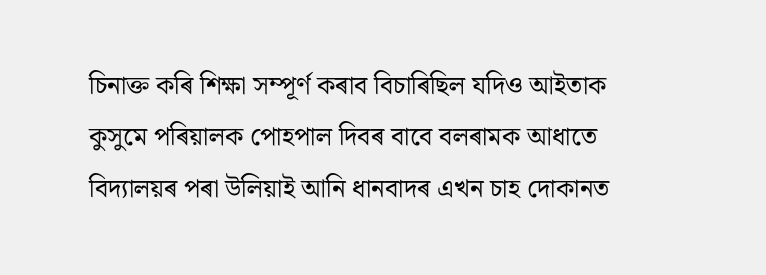চিনাক্ত কৰি শিক্ষা সম্পূৰ্ণ কৰাব বিচাৰিছিল যদিও আইতাক কুসুমে পৰিয়ালক পোহপাল দিবৰ বাবে বলৰামক আধাতে বিদ্যালয়ৰ পৰা উলিয়াই আনি ধানবাদৰ এখন চাহ দোকানত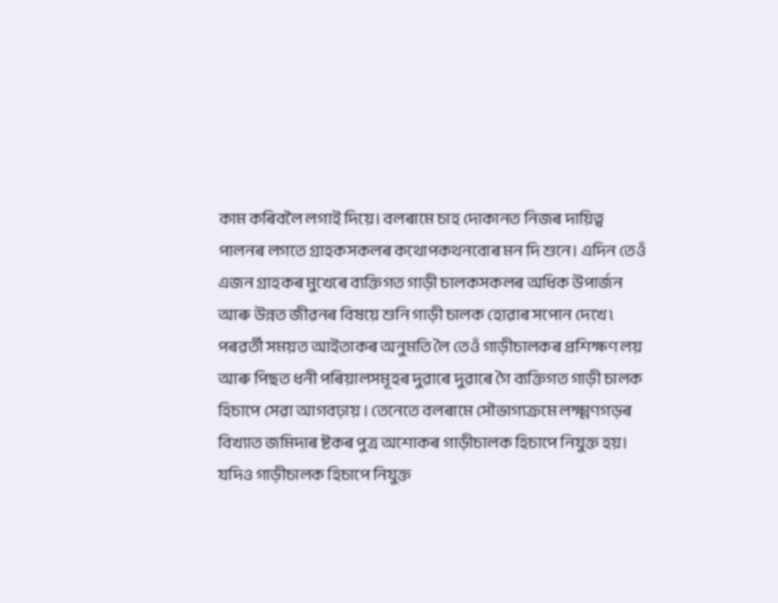কাম কৰিবলৈ লগাই দিয়ে। বলৰামে চাহ দোকানত নিজৰ দায়িত্ব পালনৰ লগতে গ্ৰাহকসকলৰ কথোপকথনবোৰ মন দি শুনে। এদিন তেওঁ এজন গ্ৰাহকৰ মুখেৰে ব্যক্তিগত গাড়ী চালকসকলৰ অধিক উপার্জন আৰু উন্নত জীৱনৰ বিষয়ে শুনি গাড়ী চালক হোৱাৰ সপোন দেখে ৷ পৰৱৰ্তী সময়ত আইতাকৰ অনুমতি লৈ তেওঁ গাড়ীচালকৰ প্ৰশিক্ষণ লয় আৰু পিছত ধনী পৰিয়ালসমূহৰ দুৱাৰে দুৱাৰে গৈ ব্যক্তিগত গাড়ী চালক হিচাপে সেৱা আগবঢ়ায় । তেনেতে বলৰামে সৌভাগ্যক্রমে লক্ষ্মণগড়ৰ বিখ্যাত জমিদাৰ ষ্টকৰ পুত্ৰ অশোকৰ গাড়ীচালক হিচাপে নিযুক্ত হয়। যদিও গাড়ীচালক হিচাপে নিযুক্ত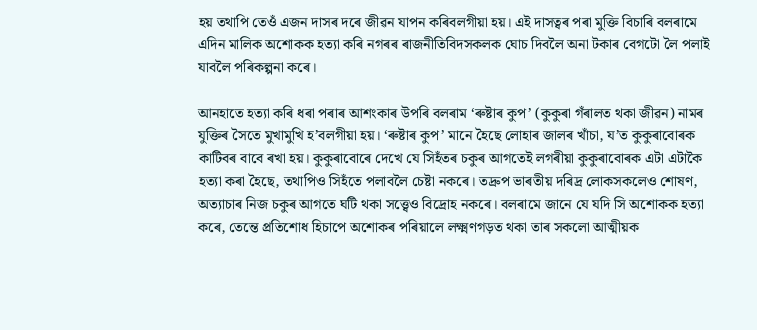হয় তথাপি তেওঁ এজন দাসৰ দৰে জীৱন যাপন কৰিবলগীয়া হয়। এই দাসত্বৰ পৰা মুক্তি বিচাৰি বলৰামে এদিন মালিক অশোকক হত্যা কৰি নগৰৰ ৰাজনীতিবিদসকলক ঘোচ দিবলৈ অনা টকাৰ বেগটো লৈ পলাই যাবলৈ পৰিকল্পনা কৰে।

আনহাতে হত্যা কৰি ধৰা পৰাৰ আশংকাৰ উপৰি বলৰাম ‘ৰুষ্টাৰ কুপ’ (কুকুৰা গঁৰালত থকা জীৱন) নামৰ যুক্তিৰ সৈতে মুখামুখি হ’বলগীয়া হয়। ‘ৰুষ্টাৰ কুপ’ মানে হৈছে লোহাৰ জালৰ খাঁচা, য’ত কুকুৰাবোৰক কাটিবৰ বাবে ৰখা হয়। কুকুৰাবোৰে দেখে যে সিহঁতৰ চকুৰ আগতেই লগৰীয়া কুকুৰাবোৰক এটা এটাকৈ হত্যা কৰা হৈছে, তথাপিও সিহঁতে পলাবলৈ চেষ্টা নকৰে। তদ্রুপ ভাৰতীয় দৰিদ্ৰ লোকসকলেও শোষণ, অত্যাচাৰ নিজ চকুৰ আগতে ঘটি থকা সত্ত্বেও বিদ্ৰোহ নকৰে। বলৰামে জানে যে যদি সি অশোকক হত্যা কৰে, তেন্তে প্রতিশোধ হিচাপে অশোকৰ পৰিয়ালে লক্ষ্মণগড়ত থকা তাৰ সকলো আত্মীয়ক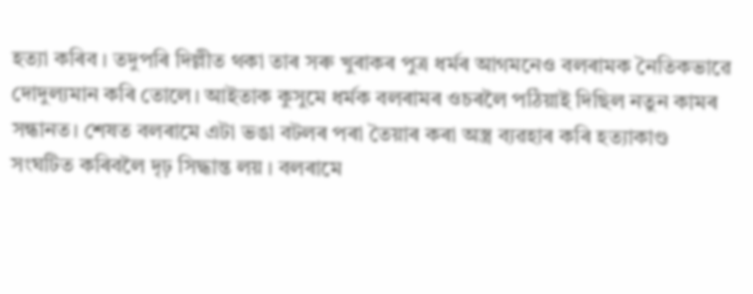হত্যা কৰিব । তদুপৰি দিল্লীত থকা তাৰ সৰু খুৰাকৰ পুত্ৰ ধৰ্মৰ আগমনেও বলৰামক নৈতিকভাৱে দোদুল্যমান কৰি তোলে। আইতাক কুসুমে ধৰ্মক বলৰামৰ ওচৰলৈ পঠিয়াই দিছিল নতুন কামৰ সন্ধানত। শেষত বলৰামে এটা ভঙা বটলৰ পৰা তৈয়াৰ কৰা অস্ত্ৰ ব্যৱহাৰ কৰি হত্যাকাণ্ড সংঘটিত কৰিবলৈ দৃঢ় সিদ্ধান্ত লয় । বলৰামে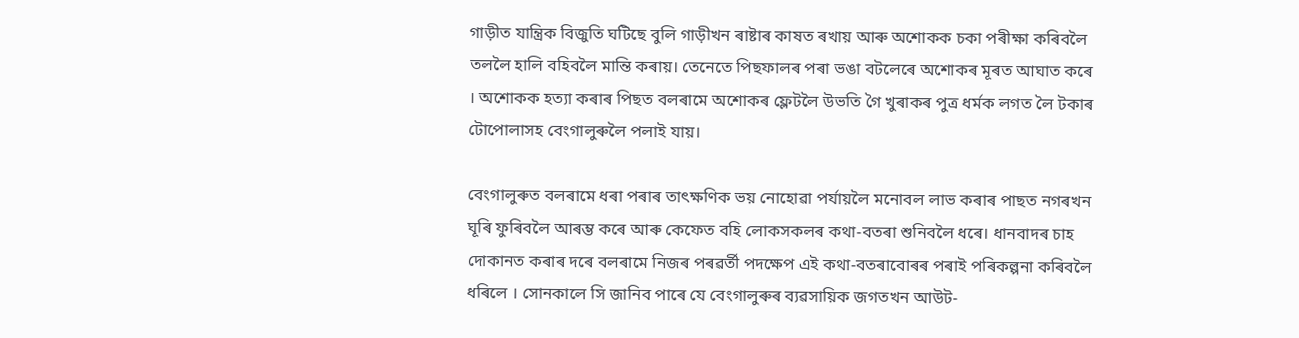গাড়ীত যান্ত্ৰিক বিজুতি ঘটিছে বুলি গাড়ীখন ৰাষ্টাৰ কাষত ৰখায় আৰু অশোকক চকা পৰীক্ষা কৰিবলৈ তললৈ হালি বহিবলৈ মান্তি কৰায়। তেনেতে পিছফালৰ পৰা ভঙা বটলেৰে অশোকৰ মূৰত আঘাত কৰে । অশোকক হত্যা কৰাৰ পিছত বলৰামে অশোকৰ ফ্লেটলৈ উভতি গৈ খুৰাকৰ পুত্ৰ ধৰ্মক লগত লৈ টকাৰ টোপোলাসহ বেংগালুৰুলৈ পলাই যায়।

বেংগালুৰুত বলৰামে ধৰা পৰাৰ তাৎক্ষণিক ভয় নোহোৱা পৰ্যায়লৈ মনোবল লাভ কৰাৰ পাছত নগৰখন ঘূৰি ফুৰিবলৈ আৰম্ভ কৰে আৰু কেফেত বহি লোকসকলৰ কথা-বতৰা শুনিবলৈ ধৰে। ধানবাদৰ চাহ দোকানত কৰাৰ দৰে বলৰামে নিজৰ পৰৱৰ্তী পদক্ষেপ এই কথা-বতৰাবোৰৰ পৰাই পৰিকল্পনা কৰিবলৈ ধৰিলে । সোনকালে সি জানিব পাৰে যে বেংগালুৰুৰ ব্যৱসায়িক জগতখন আউট-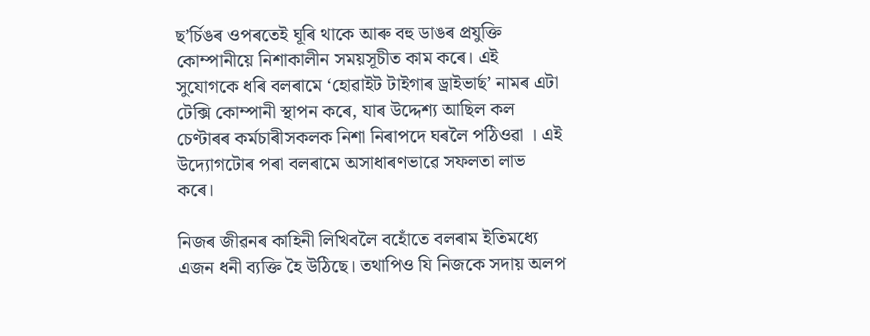ছ’ৰ্চিঙৰ ওপৰতেই ঘূৰি থাকে আৰু বহু ডাঙৰ প্রযুক্তি কোম্পানীয়ে নিশাকালীন সময়সূচীত কাম কৰে। এই সুযোগকে ধৰি বলৰামে ‘হোৱাইট টাইগাৰ ড্ৰাইভাৰ্ছ’ নামৰ এটা টেক্সি কোম্পানী স্থাপন কৰে, যাৰ উদ্দেশ্য আছিল কল চেণ্টাৰৰ কৰ্মচাৰীসকলক নিশা নিৰাপদে ঘৰলৈ পঠিওৱা । এই উদ্যোগটোৰ পৰা বলৰামে অসাধাৰণভাৱে সফলতা লাভ কৰে।

নিজৰ জীৱনৰ কাহিনী লিখিবলৈ বহোঁতে বলৰাম ইতিমধ্যে এজন ধনী ব্যক্তি হৈ উঠিছে। তথাপিও যি নিজকে সদায় অলপ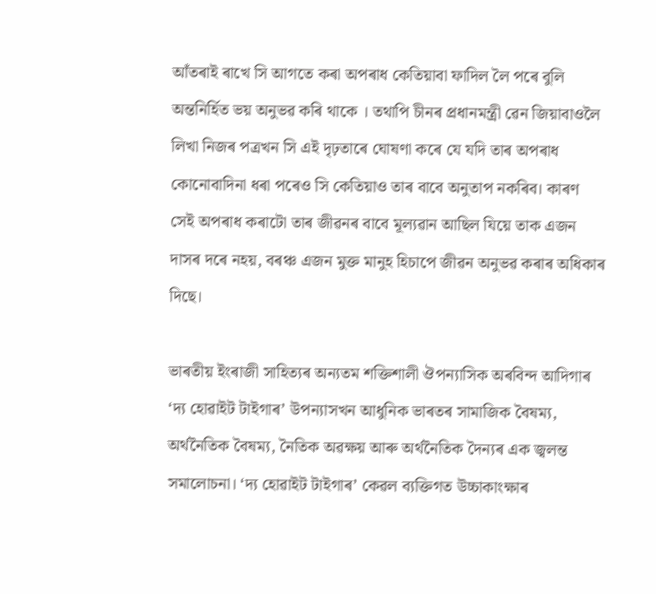আঁতৰাই ৰাখে সি আগতে কৰা অপৰাধ কেতিয়াবা ফাদিল লৈ পৰে বুলি অন্তনির্হিত ভয় অনুভৱ কৰি থাকে । তথাপি চীনৰ প্ৰধানমন্ত্রী ৱেন জিয়াবাওলৈ লিখা নিজৰ পত্ৰখন সি এই দৃঢ়তাৰে ঘোষণা কৰে যে যদি তাৰ অপৰাধ কোনোবাদিনা ধৰা পৰেও সি কেতিয়াও তাৰ বাবে অনুতাপ নকৰিব। কাৰণ সেই অপৰাধ কৰাটো তাৰ জীৱনৰ বাবে মূল্যৱান আছিল যিয়ে তাক এজন দাসৰ দৰে নহয়, বৰঞ্চ এজন মুক্ত মানুহ হিচাপে জীৱন অনুভৱ কৰাৰ অধিকাৰ দিছে।

ভাৰতীয় ইংৰাজী সাহিত্যৰ অন্যতম শক্তিশালী ঔপন্যাসিক অৰবিন্দ আদিগাৰ ‘দ্য হোৱাইট টাইগাৰ’ উপন্যাসখন আধুনিক ভাৰতৰ সামাজিক বৈষম্য, অর্থনৈতিক বৈষম্য, নৈতিক অৱক্ষয় আৰু অৰ্থনৈতিক দৈন্যৰ এক জ্বলন্ত সমালোচনা। ‘দ্য হোৱাইট টাইগাৰ’ কেৱল ব্যক্তিগত উচ্চাকাংক্ষাৰ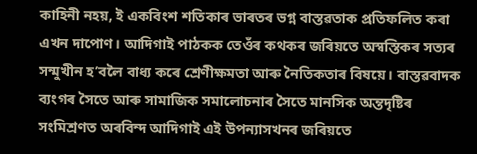কাহিনী নহয়, ই একবিংশ শতিকাৰ ভাৰতৰ ভগ্ন বাস্তৱতাক প্ৰতিফলিত কৰা এখন দাপোণ। আদিগাই পাঠকক তেওঁৰ কথকৰ জৰিয়তে অস্বস্তিকৰ সত্যৰ সন্মুখীন হ’বলৈ বাধ্য কৰে শ্ৰেণীক্ষমতা আৰু নৈতিকতাৰ বিষয়ে। বাস্তৱবাদক ব্যংগৰ সৈতে আৰু সামাজিক সমালোচনাৰ সৈতে মানসিক অন্তদৃষ্টিৰ সংমিশ্ৰণত অৰবিন্দ আদিগাই এই উপন্যাসখনৰ জৰিয়তে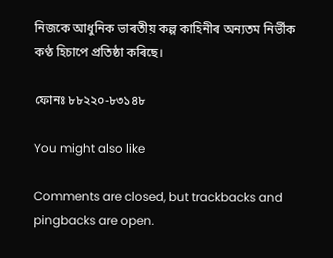নিজকে আধুনিক ভাৰতীয় কল্প কাহিনীৰ অন্যতম নির্ভীক কণ্ঠ হিচাপে প্ৰতিষ্ঠা কৰিছে।

ফোনঃ ৮৮২২০-৮৩১৪৮

You might also like

Comments are closed, but trackbacks and pingbacks are open.